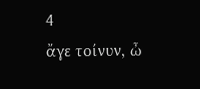4
ἄγε τοίνυν, ὦ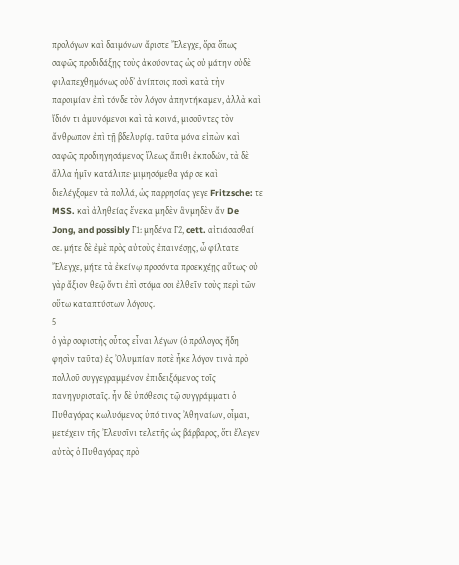προλόγων καὶ δαιμόνων ἄριστε Ἔλεγχε, ὅρα ὅπως σαφῶς προδιδάξῃς τοὺς ἀκούοντας ὡς οὐ μάτην οὐδὲ φιλαπεχθημόνως οὐδʼ ἀνίπτοις ποσὶ κατὰ τὴν παροιμίαν ἐπὶ τόνδε τὸν λόγον ἀπηντήκαμεν, ἀλλὰ καὶ ἴδιόν τι ἀμυνόμενοι καὶ τὰ κοινά, μισοῦντες τὸν ἄνθρωπον ἐπὶ τῇ βδελυρίᾳ. ταῦτα μόνα εἰπὼν καὶ σαφῶς προδιηγησάμενος ἵλεως ἄπιθι ἐκποδών, τὰ δὲ ἄλλα ἡμῖν κατάλιπε· μιμησόμεθα γάρ σε καὶ διελέγξομεν τὰ πολλά, ὡς παρρησίας γεγε Fritzsche: τε MSS. καὶ ἀληθείας ἕνεκα μηδὲν ἂνμηδὲν ἄν De Jong, and possibly Γ1: μηδένα Γ2, cett. αἰτιάσασθαί σε. μήτε δὲ ἐμὲ πρὸς αὐτοὺς ἐπαινέσῃς, ὦ φίλτατε Ἔλεγχε, μήτε τὰ ἐκείνῳ προσόντα προεκχέῃς αὔτως· οὐ γὰρ ἄξιον θεῷ ὄντι ἐπὶ στόμα σοι ἐλθεῖν τοὺς περὶ τῶν οὕτω καταπτύστων λόγους.
5
ὁ γὰρ σοφιστὴς οὗτος εἶναι λέγων (ὁ πρόλογος ἤδη φησὶν ταῦτα) ἐς Ὀλυμπίαν ποτὲ ἧκε λόγον τινὰ πρὸ πολλοῦ συγγεγραμμένον ἐπιδειξόμενος τοῖς πανηγυρισταῖς. ἦν δὲ ὑπόθεσις τῷ συγγράμματι ὁ Πυθαγόρας κωλυόμενος ὑπό τινος Ἀθηναίων, οἶμαι, μετέχειν τῆς Ἐλευσῖνι τελετῆς ὡς βάρβαρος, ὅτι ἔλεγεν αὐτὸς ὁ Πυθαγόρας πρὸ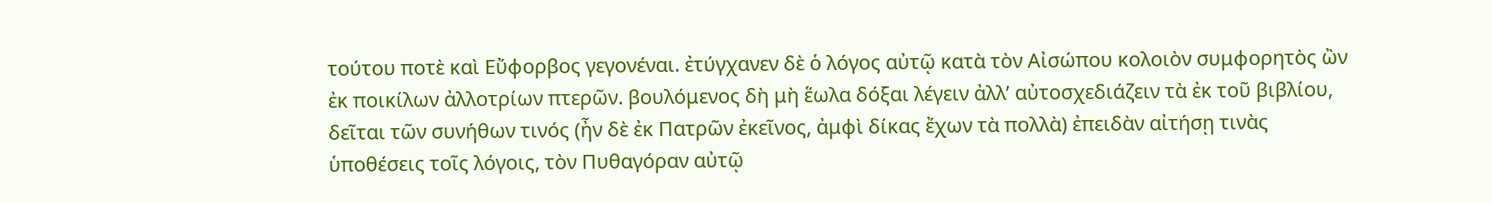τούτου ποτὲ καὶ Εὔφορβος γεγονέναι. ἐτύγχανεν δὲ ὁ λόγος αὐτῷ κατὰ τὸν Αἰσώπου κολοιὸν συμφορητὸς ὢν ἐκ ποικίλων ἀλλοτρίων πτερῶν. βουλόμενος δὴ μὴ ἕωλα δόξαι λέγειν ἀλλʼ αὐτοσχεδιάζειν τὰ ἐκ τοῦ βιβλίου, δεῖται τῶν συνήθων τινός (ἦν δὲ ἐκ Πατρῶν ἐκεῖνος, ἀμφὶ δίκας ἔχων τὰ πολλὰ) ἐπειδὰν αἰτήσῃ τινὰς ὑποθέσεις τοῖς λόγοις, τὸν Πυθαγόραν αὐτῷ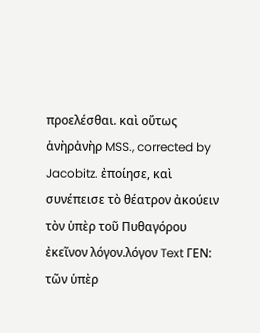προελέσθαι. καὶ οὕτως ἁνὴρἀνὴρ MSS., corrected by Jacobitz. ἐποίησε, καὶ συνέπεισε τὸ θέατρον ἀκούειν τὸν ὑπὲρ τοῦ Πυθαγόρου ἐκεῖνον λόγον.λόγον Text ΓΕΝ: τῶν ὑπὲρ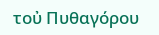τοὐ Πυθαγόρου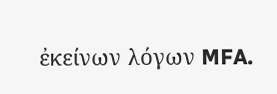ἐκείνων λόγων MFA.